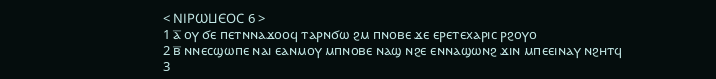< ⲚⲒⲢⲰⳘⲈⲞⲤ 6 >
1 ⲁ̅ ⲟⲩ ϭⲉ ⲡⲉⲧⲛⲛⲁϫⲟⲟϥ ⲧⲁⲣⲛϭⲱ ϩⲙ ⲡⲛⲟⲃⲉ ϫⲉ ⲉⲣⲉⲧⲉⲭⲁⲣⲓⲥ ⲣϩⲟⲩⲟ
2 ⲃ̅ ⲛⲛⲉⲥϣⲱⲡⲉ ⲛⲁⲓ ⲉⲁⲛⲙⲟⲩ ⲙⲡⲛⲟⲃⲉ ⲛⲁϣ ⲛϩⲉ ⲉⲛⲛⲁϣⲱⲛϩ ϫⲓⲛ ⲙⲡⲉⲉⲓⲛⲁⲩ ⲛϩⲏⲧϥ
3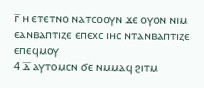ⲅ̅ ⲏ ⲉⲧⲉⲧⲛⲟ ⲛⲁⲧⲥⲟⲟⲩⲛ ϫⲉ ⲟⲩⲟⲛ ⲛⲓⲙ ⲉⲁⲛⲃⲁⲡⲧⲓⲍⲉ ⲉⲡⲉⲭⲥ ⲓⲏⲥ ⲛⲧⲁⲛⲃⲁⲡⲧⲓⲍⲉ ⲉⲡⲉϥⲙⲟⲩ
4 ⲇ̅ ⲁⲩⲧⲟⲙⲥⲛ ϭⲉ ⲛⲙⲙⲁϥ ϩⲓⲧⲙ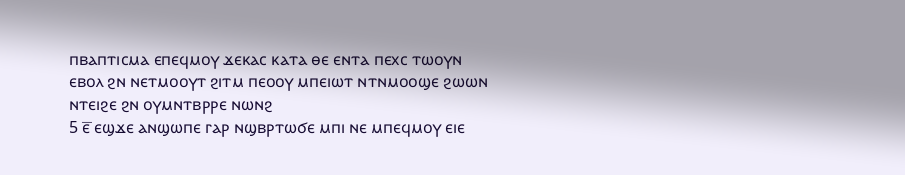ⲡⲃⲁⲡⲧⲓⲥⲙⲁ ⲉⲡⲉϥⲙⲟⲩ ϫⲉⲕⲁⲥ ⲕⲁⲧⲁ ⲑⲉ ⲉⲛⲧⲁ ⲡⲉⲭⲥ ⲧⲱⲟⲩⲛ ⲉⲃⲟⲗ ϩⲛ ⲛⲉⲧⲙⲟⲟⲩⲧ ϩⲓⲧⲙ ⲡⲉⲟⲟⲩ ⲙⲡⲉⲓⲱⲧ ⲛⲧⲛⲙⲟⲟϣⲉ ϩⲱⲱⲛ ⲛⲧⲉⲓϩⲉ ϩⲛ ⲟⲩⲙⲛⲧⲃⲣⲣⲉ ⲛⲱⲛϩ
5 ⲉ̅ ⲉϣϫⲉ ⲁⲛϣⲱⲡⲉ ⲅⲁⲣ ⲛϣⲃⲣⲧⲱϭⲉ ⲙⲡⲓ ⲛⲉ ⲙⲡⲉϥⲙⲟⲩ ⲉⲓⲉ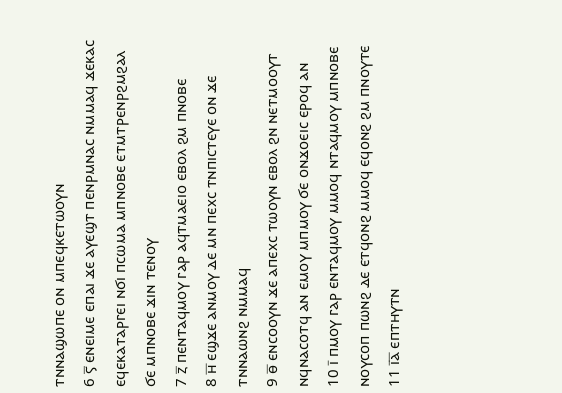ⲧⲛⲛⲁϣⲱⲡⲉ ⲟⲛ ⲙⲡⲉϥⲕⲉⲧⲱⲟⲩⲛ
6 ⲋ̅ ⲉⲛⲉⲓⲙⲉ ⲉⲡⲁⲓ ϫⲉ ⲁⲩⲉϣⲧ ⲡⲉⲛⲣⲙⲛⲁⲥ ⲛⲙⲙⲁϥ ϫⲉⲕⲁⲥ ⲉϥⲉⲕⲁⲧⲁⲣⲅⲉⲓ ⲛϭⲓ ⲡⲥⲱⲙⲁ ⲙⲡⲛⲟⲃⲉ ⲉⲧⲙⲧⲣⲉⲛⲣϩⲙϩⲁⲗ ϭⲉ ⲙⲡⲛⲟⲃⲉ ϫⲓⲛ ⲧⲉⲛⲟⲩ
7 ⲍ̅ ⲡⲉⲛⲧⲁϥⲙⲟⲩ ⲅⲁⲣ ⲁϥⲧⲙⲁⲉⲓⲟ ⲉⲃⲟⲗ ϩⲙ ⲡⲛⲟⲃⲉ
8 ⲏ̅ ⲉϣϫⲉ ⲁⲛⲙⲟⲩ ⲇⲉ ⲙⲛ ⲡⲉⲭⲥ ⲧⲛⲡⲓⲥⲧⲉⲩⲉ ⲟⲛ ϫⲉ ⲧⲛⲛⲁⲱⲛϩ ⲛⲙⲙⲁϥ
9 ⲑ̅ ⲉⲛⲥⲟⲟⲩⲛ ϫⲉ ⲁⲡⲉⲭⲥ ⲧⲱⲟⲩⲛ ⲉⲃⲟⲗ ϩⲛ ⲛⲉⲧⲙⲟⲟⲩⲧ ⲛϥⲛⲁⲥⲟⲧϥ ⲁⲛ ⲉⲙⲟⲩ ⲙⲡⲙⲟⲩ ϭⲉ ⲟⲛϫⲟⲉⲓⲥ ⲉⲣⲟϥ ⲁⲛ
10 ⲓ̅ ⲡⲙⲟⲩ ⲅⲁⲣ ⲉⲛⲧⲁϥⲙⲟⲩ ⲙⲙⲟϥ ⲛⲧⲁϥⲙⲟⲩ ⲙⲡⲛⲟⲃⲉ ⲛⲟⲩⲥⲟⲡ ⲡⲱⲛϩ ⲇⲉ ⲉⲧϥⲟⲛϩ ⲙⲙⲟϥ ⲉϥⲟⲛϩ ϩⲙ ⲡⲛⲟⲩⲧⲉ
11 ⲓ̅ⲁ̅ ⲉⲡⲧⲏⲩⲧⲛ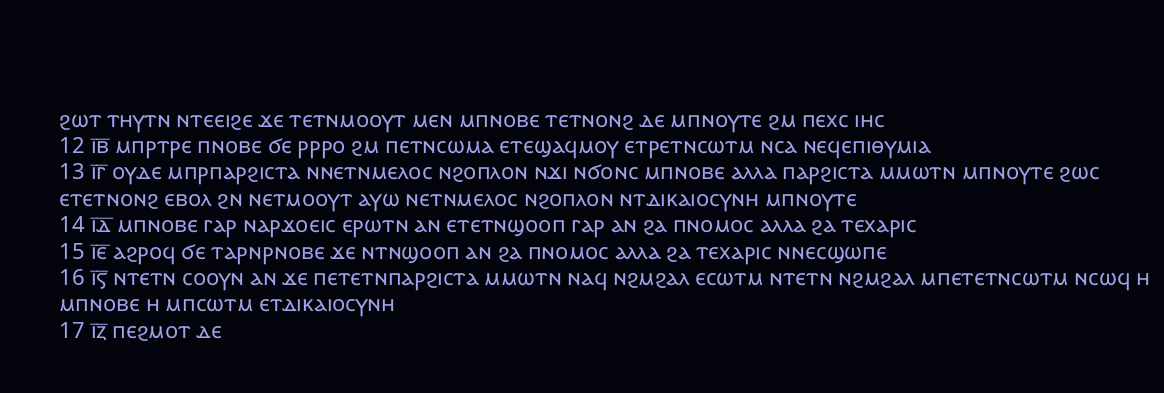ϩⲱⲧ ⲧⲏⲩⲧⲛ ⲛⲧⲉⲉⲓϩⲉ ϫⲉ ⲧⲉⲧⲛⲙⲟⲟⲩⲧ ⲙⲉⲛ ⲙⲡⲛⲟⲃⲉ ⲧⲉⲧⲛⲟⲛϩ ⲇⲉ ⲙⲡⲛⲟⲩⲧⲉ ϩⲙ ⲡⲉⲭⲥ ⲓⲏⲥ
12 ⲓ̅ⲃ̅ ⲙⲡⲣⲧⲣⲉ ⲡⲛⲟⲃⲉ ϭⲉ ⲣⲣⲣⲟ ϩⲙ ⲡⲉⲧⲛⲥⲱⲙⲁ ⲉⲧⲉϣⲁϥⲙⲟⲩ ⲉⲧⲣⲉⲧⲛⲥⲱⲧⲙ ⲛⲥⲁ ⲛⲉϥⲉⲡⲓⲑⲩⲙⲓⲁ
13 ⲓ̅ⲅ̅ ⲟⲩⲇⲉ ⲙⲡⲣⲡⲁⲣϩⲓⲥⲧⲁ ⲛⲛⲉⲧⲛⲙⲉⲗⲟⲥ ⲛϩⲟⲡⲗⲟⲛ ⲛϫⲓ ⲛϭⲟⲛⲥ ⲙⲡⲛⲟⲃⲉ ⲁⲗⲗⲁ ⲡⲁⲣϩⲓⲥⲧⲁ ⲙⲙⲱⲧⲛ ⲙⲡⲛⲟⲩⲧⲉ ϩⲱⲥ ⲉⲧⲉⲧⲛⲟⲛϩ ⲉⲃⲟⲗ ϩⲛ ⲛⲉⲧⲙⲟⲟⲩⲧ ⲁⲩⲱ ⲛⲉⲧⲛⲙⲉⲗⲟⲥ ⲛϩⲟⲡⲗⲟⲛ ⲛⲧⲇⲓⲕⲁⲓⲟⲥⲩⲛⲏ ⲙⲡⲛⲟⲩⲧⲉ
14 ⲓ̅ⲇ̅ ⲙⲡⲛⲟⲃⲉ ⲅⲁⲣ ⲛⲁⲣϫⲟⲉⲓⲥ ⲉⲣⲱⲧⲛ ⲁⲛ ⲉⲧⲉⲧⲛϣⲟⲟⲡ ⲅⲁⲣ ⲁⲛ ϩⲁ ⲡⲛⲟⲙⲟⲥ ⲁⲗⲗⲁ ϩⲁ ⲧⲉⲭⲁⲣⲓⲥ
15 ⲓ̅ⲉ̅ ⲁϩⲣⲟϥ ϭⲉ ⲧⲁⲣⲛⲣⲛⲟⲃⲉ ϫⲉ ⲛⲧⲛϣⲟⲟⲡ ⲁⲛ ϩⲁ ⲡⲛⲟⲙⲟⲥ ⲁⲗⲗⲁ ϩⲁ ⲧⲉⲭⲁⲣⲓⲥ ⲛⲛⲉⲥϣⲱⲡⲉ
16 ⲓ̅ⲋ̅ ⲛⲧⲉⲧⲛ ⲥⲟⲟⲩⲛ ⲁⲛ ϫⲉ ⲡⲉⲧⲉⲧⲛⲡⲁⲣϩⲓⲥⲧⲁ ⲙⲙⲱⲧⲛ ⲛⲁϥ ⲛϩⲙϩⲁⲗ ⲉⲥⲱⲧⲙ ⲛⲧⲉⲧⲛ ⲛϩⲙϩⲁⲗ ⲙⲡⲉⲧⲉⲧⲛⲥⲱⲧⲙ ⲛⲥⲱϥ ⲏ ⲙⲡⲛⲟⲃⲉ ⲏ ⲙⲡⲥⲱⲧⲙ ⲉⲧⲇⲓⲕⲁⲓⲟⲥⲩⲛⲏ
17 ⲓ̅ⲍ̅ ⲡⲉϩⲙⲟⲧ ⲇⲉ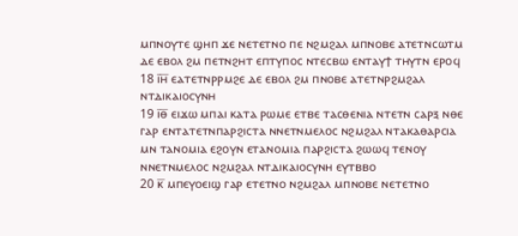ⲙⲡⲛⲟⲩⲧⲉ ϣⲏⲡ ϫⲉ ⲛⲉⲧⲉⲧⲛⲟ ⲡⲉ ⲛϩⲙϩⲁⲗ ⲙⲡⲛⲟⲃⲉ ⲁⲧⲉⲧⲛⲥⲱⲧⲙ ⲇⲉ ⲉⲃⲟⲗ ϩⲙ ⲡⲉⲧⲛϩⲏⲧ ⲉⲡⲧⲩⲡⲟⲥ ⲛⲧⲉⲥⲃⲱ ⲉⲛⲧⲁⲩϯ ⲧⲏⲩⲧⲛ ⲉⲣⲟϥ
18 ⲓ̅ⲏ̅ ⲉⲁⲧⲉⲧⲛⲣⲣⲙϩⲉ ⲇⲉ ⲉⲃⲟⲗ ϩⲙ ⲡⲛⲟⲃⲉ ⲁⲧⲉⲧⲛⲣϩⲙϩⲁⲗ ⲛⲧⲇⲓⲕⲁⲓⲟⲥⲩⲛⲏ
19 ⲓ̅ⲑ̅ ⲉⲓϫⲱ ⲙⲡⲁⲓ ⲕⲁⲧⲁ ⲣⲱⲙⲉ ⲉⲧⲃⲉ ⲧⲁⲥⲑⲉⲛⲓⲁ ⲛⲧⲉⲧⲛ ⲥⲁⲣⲝ ⲛⲑⲉ ⲅⲁⲣ ⲉⲛⲧⲁⲧⲉⲧⲛⲡⲁⲣϩⲓⲥⲧⲁ ⲛⲛⲉⲧⲛⲙⲉⲗⲟⲥ ⲛϩⲙϩⲁⲗ ⲛⲧⲁⲕⲁⲑⲁⲣⲥⲓⲁ ⲙⲛ ⲧⲁⲛⲟⲙⲓⲁ ⲉϩⲟⲩⲛ ⲉⲧⲁⲛⲟⲙⲓⲁ ⲡⲁⲣϩⲓⲥⲧⲁ ϩⲱⲱϥ ⲧⲉⲛⲟⲩ ⲛⲛⲉⲧⲛⲙⲉⲗⲟⲥ ⲛϩⲙϩⲁⲗ ⲛⲧⲇⲓⲕⲁⲓⲟⲥⲩⲛⲏ ⲉⲩⲧⲃⲃⲟ
20 ⲕ̅ ⲙⲡⲉⲩⲟⲉⲓϣ ⲅⲁⲣ ⲉⲧⲉⲧⲛⲟ ⲛϩⲙϩⲁⲗ ⲙⲡⲛⲟⲃⲉ ⲛⲉⲧⲉⲧⲛⲟ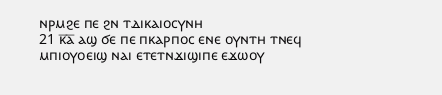ⲛⲣⲙϩⲉ ⲡⲉ ϩⲛ ⲧⲇⲓⲕⲁⲓⲟⲥⲩⲛⲏ
21 ⲕ̅ⲁ̅ ⲁϣ ϭⲉ ⲡⲉ ⲡⲕⲁⲣⲡⲟⲥ ⲉⲛⲉ ⲟⲩⲛⲧⲏ ⲧⲛⲉϥ ⲙⲡⲓⲟⲩⲟⲉⲓϣ ⲛⲁⲓ ⲉⲧⲉⲧⲛϫⲓϣⲓⲡⲉ ⲉϫⲱⲟⲩ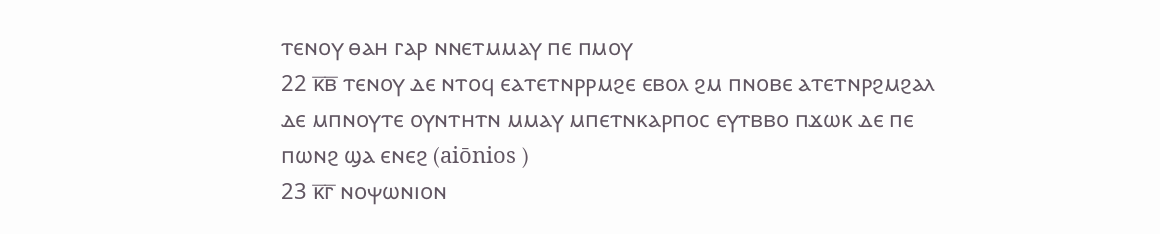ⲧⲉⲛⲟⲩ ⲑⲁⲏ ⲅⲁⲣ ⲛⲛⲉⲧⲙⲙⲁⲩ ⲡⲉ ⲡⲙⲟⲩ
22 ⲕ̅ⲃ̅ ⲧⲉⲛⲟⲩ ⲇⲉ ⲛⲧⲟϥ ⲉⲁⲧⲉⲧⲛⲣⲣⲙϩⲉ ⲉⲃⲟⲗ ϩⲙ ⲡⲛⲟⲃⲉ ⲁⲧⲉⲧⲛⲣϩⲙϩⲁⲗ ⲇⲉ ⲙⲡⲛⲟⲩⲧⲉ ⲟⲩⲛⲧⲏⲧⲛ ⲙⲙⲁⲩ ⲙⲡⲉⲧⲛⲕⲁⲣⲡⲟⲥ ⲉⲩⲧⲃⲃⲟ ⲡϫⲱⲕ ⲇⲉ ⲡⲉ ⲡⲱⲛϩ ϣⲁ ⲉⲛⲉϩ (aiōnios )
23 ⲕ̅ⲅ̅ ⲛⲟⲯⲱⲛⲓⲟⲛ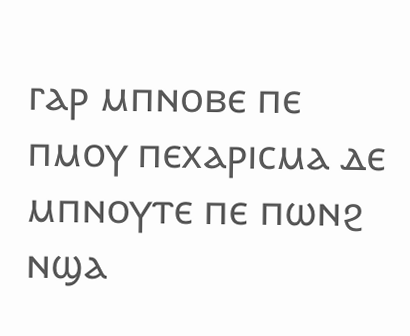ⲅⲁⲣ ⲙⲡⲛⲟⲃⲉ ⲡⲉ ⲡⲙⲟⲩ ⲡⲉⲭⲁⲣⲓⲥⲙⲁ ⲇⲉ ⲙⲡⲛⲟⲩⲧⲉ ⲡⲉ ⲡⲱⲛϩ ⲛϣⲁ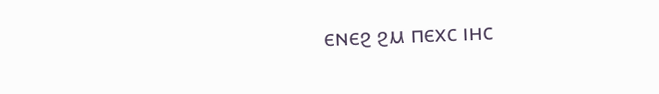ⲉⲛⲉϩ ϩⲙ ⲡⲉⲭⲥ ⲓⲏⲥ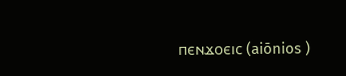ⲡⲉⲛϫⲟⲉⲓⲥ (aiōnios )